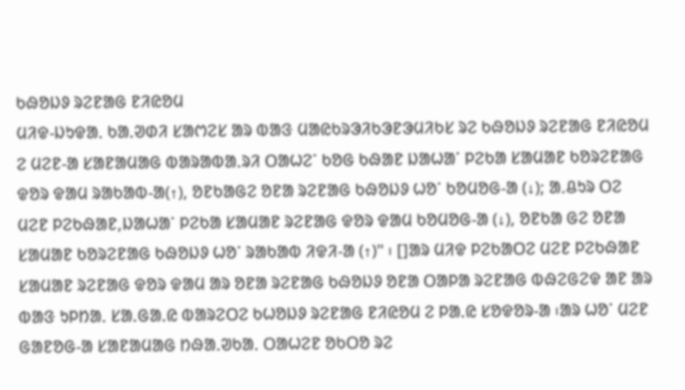ᱠᱷᱚᱡᱽ ᱨᱮᱱᱟᱜ ᱱᱤᱭᱚᱢ
ᱢᱤᱫ-ᱡᱩᱫᱟᱹ ᱠᱟᱹᱣᱰᱤ ᱥᱟᱬᱮᱥ ᱟᱨ ᱵᱟᱝ ᱢᱟᱭᱠᱨᱳᱤᱠᱳᱱᱳᱢᱤᱠᱥ ᱨᱮ ᱠᱷᱚᱡᱽ ᱨᱮᱱᱟᱜ ᱱᱤᱭᱚᱢ ᱮ ᱢᱮᱱ-ᱟ ᱥᱟᱱᱟᱢᱟᱜ ᱵᱟᱨᱟᱵᱟᱹᱨᱤ ᱛᱟᱦᱮᱸ ᱠᱚᱜ ᱠᱷᱟᱱ ᱡᱟᱦᱟᱸ ᱞᱮᱠᱟ ᱥᱟᱢᱟᱱ ᱠᱚᱨᱮᱱᱟᱜ ᱫᱚᱨ ᱫᱟᱢ ᱨᱟᱠᱟᱵ-ᱟ(↑), ᱚᱱᱠᱟᱜᱮ ᱚᱱᱟ ᱨᱮᱱᱟᱜ ᱠᱷᱚᱡᱽ ᱦᱚᱸ ᱠᱚᱢᱚᱜ-ᱟ (↓); ᱟᱹᱪᱩᱨ ᱛᱮ ᱢᱮᱱ ᱞᱮᱠᱷᱟᱱ,ᱡᱟᱦᱟᱸ ᱞᱮᱠᱟ ᱥᱟᱢᱟᱱ ᱨᱮᱱᱟᱜ ᱫᱚᱨ ᱫᱟᱢ ᱠᱚᱢᱚᱜ-ᱟ (↓), ᱚᱱᱠᱟ ᱜᱮ ᱚᱱᱟ ᱥᱟᱢᱟᱱ ᱠᱚᱨᱮᱱᱟᱜ ᱠᱷᱚᱡᱽ ᱦᱚᱸ ᱨᱟᱠᱟᱵ ᱤᱫᱤ-ᱟ (↑)" ᱾ []ᱟᱨ ᱢᱤᱫ ᱞᱮᱠᱟᱛᱮ ᱢᱮᱱ ᱞᱮᱠᱷᱟᱱ ᱥᱟᱢᱟᱱ ᱨᱮᱱᱟᱜ ᱫᱚᱨ ᱫᱟᱢ ᱟᱨ ᱚᱱᱟ ᱨᱮᱱᱟᱜ ᱠᱷᱚᱡᱽ ᱚᱱᱟ ᱛᱟᱞᱟ ᱨᱮᱱᱟᱜ ᱵᱷᱮᱜᱮᱫ ᱟᱱ ᱟᱨ ᱵᱟᱝ ᱩᱞᱴᱟᱹ ᱥᱟᱹᱜᱟᱹᱭ ᱵᱟᱨᱮᱛᱮ ᱠᱦᱚᱡᱽ ᱨᱮᱱᱟᱜ ᱱᱤᱭᱚᱢ ᱮ ᱞᱟᱹᱭ ᱥᱚᱫᱚᱨ-ᱟ ᱾ᱟᱨ ᱦᱚᱸ ᱢᱮᱱ ᱜᱟᱱᱚᱜ-ᱟ ᱥᱟᱱᱟᱢᱟᱜ ᱴᱷᱟᱹᱣᱠᱟᱹ ᱛᱟᱦᱮᱱ ᱚᱠᱛᱚ ᱨᱮ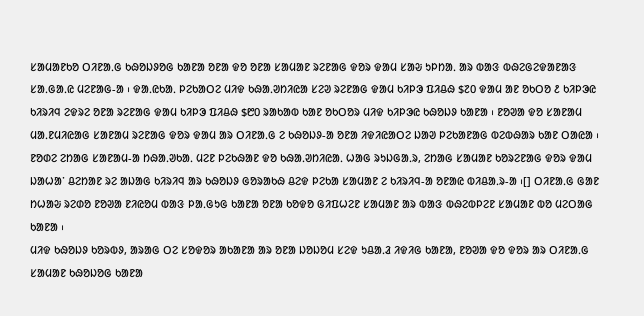ᱥᱟᱢᱟᱱᱠᱚ ᱛᱤᱱᱟᱹᱜ ᱠᱷᱚᱡᱽᱚᱜ ᱠᱟᱱᱟ ᱚᱱᱟ ᱫᱚ ᱚᱱᱟ ᱥᱟᱢᱟᱱ ᱨᱮᱱᱟᱜ ᱫᱚᱨ ᱫᱟᱢ ᱥᱟᱶ ᱩᱞᱴᱟᱹ ᱟᱨ ᱵᱟᱝ ᱵᱷᱮᱜᱮᱫᱟᱱᱟᱝ ᱥᱟᱹᱜᱟᱹᱭ ᱢᱮᱱᱟᱜ-ᱟ ᱾ ᱫᱟᱹᱭᱠᱟᱹ ᱞᱮᱠᱟᱛᱮ ᱢᱤᱫ ᱠᱷᱟᱹᱣᱴᱤᱭᱟ ᱥᱮᱣ ᱨᱮᱱᱟᱜ ᱫᱟᱢ ᱠᱤᱞᱳ ᱯᱤᱪᱷ $᱗᱐ ᱫᱟᱢ ᱟᱱ ᱚᱠᱛᱚ ᱒ ᱠᱤᱞᱳᱭ ᱠᱤᱨᱤᱧ ᱮᱫᱨᱮ ᱚᱱᱟ ᱨᱮᱱᱟᱜ ᱫᱟᱢ ᱠᱤᱞᱳ ᱯᱤᱪᱷ $᱘᱐ ᱨᱟᱠᱟᱵ ᱠᱟᱱ ᱚᱠᱛᱚᱨ ᱢᱤᱫ ᱠᱤᱞᱳᱭ ᱠᱷᱚᱡᱽ ᱠᱟᱱᱟ ᱾ ᱱᱚᱣᱟ ᱫᱚ ᱥᱟᱱᱟᱢ ᱢᱟᱹᱱᱢᱤᱭᱟᱜ ᱥᱟᱱᱟᱢ ᱨᱮᱱᱟᱜ ᱫᱚᱨ ᱫᱟᱢ ᱟᱨ ᱛᱤᱱᱟᱹᱜ ᱮ ᱠᱷᱚᱡᱽ-ᱟ ᱚᱱᱟ ᱤᱫᱤᱭᱟᱛᱮ ᱡᱟᱣ ᱞᱮᱠᱟᱱᱟᱜ ᱵᱮᱵᱷᱟᱨ ᱠᱟᱱ ᱛᱟᱭᱟ ᱾ ᱱᱚᱰᱮ ᱮᱴᱟᱜ ᱥᱟᱱᱟᱢ-ᱟ ᱴᱷᱟᱹᱣᱠᱟᱹ ᱢᱮᱱ ᱞᱮᱠᱷᱟᱱ ᱫᱚ ᱠᱷᱟᱹᱣᱴᱤᱭᱟᱹ ᱦᱟᱜ ᱨᱩᱡᱜᱟᱹᱨ, ᱮᱴᱟᱜ ᱥᱟᱢᱟᱱ ᱠᱚᱨᱮᱱᱟᱜ ᱫᱚᱨ ᱫᱟᱢ ᱡᱟᱦᱟᱸ ᱪᱮᱴᱟᱱ ᱨᱮ ᱟᱡᱟᱜ ᱠᱤᱨᱤᱧ ᱟᱨ ᱠᱷᱚᱡᱽ ᱜᱚᱨᱟᱠᱷ ᱪᱮᱫ ᱞᱮᱠᱟ ᱥᱟᱢᱟᱱ ᱮ ᱠᱤᱨᱤᱧ-ᱟ ᱚᱱᱟᱭ ᱵᱤᱪᱟᱹᱨ-ᱟ ᱾[] ᱛᱤᱱᱟᱹᱜ ᱜᱟᱱ ᱴᱦᱟᱶ ᱨᱮᱰᱚ ᱱᱚᱣᱟ ᱱᱤᱭᱚᱢ ᱵᱟᱝ ᱞᱟᱹᱜᱩᱜ ᱠᱟᱱᱟ ᱚᱱᱟ ᱠᱚᱫᱚ ᱜᱤᱯᱦᱮᱱ ᱥᱟᱢᱟᱱ ᱟᱨ ᱵᱟᱝ ᱵᱷᱮᱵᱞᱮᱱ ᱥᱟᱢᱟᱱ ᱵᱚ ᱢᱮᱛᱟᱜ ᱠᱟᱱᱟ ᱾
ᱢᱤᱫ ᱠᱷᱚᱡᱽ ᱠᱚᱨᱵᱽ, ᱟᱨᱟᱜ ᱛᱮ ᱥᱚᱫᱚᱨ ᱟᱠᱟᱱᱟ ᱟᱨ ᱚᱱᱟ ᱡᱚᱡᱚᱢ ᱥᱮᱫ ᱩᱪᱟᱹᱲ ᱤᱫᱤᱜ ᱠᱟᱱᱟ, ᱱᱚᱣᱟ ᱫᱚ ᱫᱚᱨ ᱟᱨ ᱛᱤᱱᱟᱹᱜ ᱥᱟᱢᱟᱱ ᱠᱷᱚᱡᱚᱜ ᱠᱟᱱᱟ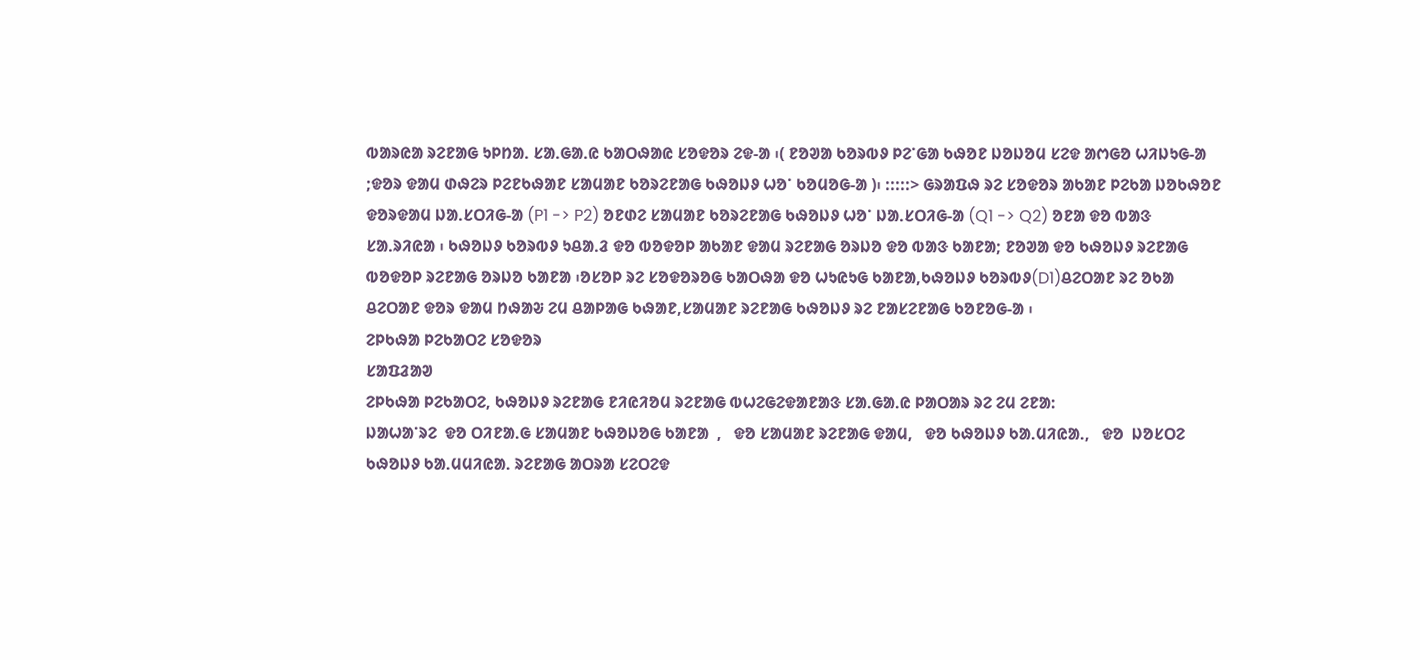ᱵᱟᱨᱭᱟ ᱨᱮᱱᱟᱜ ᱩᱞᱴᱟᱹ ᱥᱟᱹᱜᱟᱹᱭ ᱠᱟᱛᱷᱟᱭ ᱥᱚᱫᱚᱨ ᱮᱫ-ᱟ ᱾( ᱱᱚᱣᱟ ᱠᱚᱨᱵᱽ ᱞᱮᱸᱜᱟ ᱠᱷᱚᱱ ᱡᱚᱡᱚᱢ ᱥᱮᱫ ᱟᱬᱜᱚ ᱦᱤᱡᱩᱜ-ᱟ ;ᱫᱚᱨ ᱫᱟᱢ ᱰᱷᱮᱨ ᱞᱮᱱᱠᱷᱟᱱ ᱥᱟᱢᱟᱱ ᱠᱚᱨᱮᱱᱟᱜ ᱠᱷᱚᱡᱽ ᱦᱚᱸ ᱠᱚᱢᱚᱜ-ᱟ )᱾ :::::> ᱜᱨᱟᱯᱷ ᱨᱮ ᱥᱚᱫᱚᱨ ᱟᱠᱟᱱ ᱞᱮᱠᱟ ᱡᱚᱠᱷᱚᱱ ᱫᱚᱨᱫᱟᱢ ᱡᱟᱹᱥᱛᱤᱜ-ᱟ (P1 -> P2) ᱚᱱᱰᱮ ᱥᱟᱢᱟᱱ ᱠᱚᱨᱮᱱᱟᱜ ᱠᱷᱚᱡᱽ ᱦᱚᱸ ᱡᱟᱹᱥᱛᱤᱜ-ᱟ (Q1 -> Q2) ᱚᱱᱟ ᱫᱚ ᱵᱟᱝ ᱥᱟᱹᱨᱤᱭᱟ ᱾ ᱠᱷᱚᱡᱽ ᱠᱚᱨᱵᱽ ᱩᱪᱟᱹᱲ ᱫᱚ ᱵᱚᱫᱚᱞ ᱟᱠᱟᱱ ᱫᱟᱢ ᱨᱮᱱᱟᱜ ᱚᱨᱡᱚ ᱫᱚ ᱵᱟᱝ ᱠᱟᱱᱟ; ᱱᱚᱣᱟ ᱫᱚ ᱠᱷᱚᱡᱽ ᱨᱮᱱᱟᱜ ᱵᱚᱫᱚᱞ ᱨᱮᱱᱟᱜ ᱚᱨᱡᱚ ᱠᱟᱱᱟ ᱾ᱚᱥᱚᱞ ᱨᱮ ᱥᱚᱫᱚᱨᱚᱜ ᱠᱟᱛᱷᱟ ᱫᱚ ᱦᱩᱭᱩᱜ ᱠᱟᱱᱟ,ᱠᱷᱚᱡᱽ ᱠᱚᱨᱵᱽ(D1)ᱪᱮᱛᱟᱱ ᱨᱮ ᱚᱠᱟ ᱪᱮᱛᱟᱱ ᱫᱚᱨ ᱫᱟᱢ ᱴᱷᱟᱶ ᱮᱢ ᱪᱟᱞᱟᱜ ᱠᱷᱟᱱ,ᱥᱟᱢᱟᱱ ᱨᱮᱱᱟᱜ ᱠᱷᱚᱡᱽ ᱨᱮ ᱱᱟᱥᱮᱱᱟᱜ ᱠᱚᱱᱚᱜ-ᱟ ᱾
ᱮᱞᱠᱷᱟ ᱞᱮᱠᱟᱛᱮ ᱥᱚᱫᱚᱨ
ᱥᱟᱯᱲᱟᱣ
ᱮᱞᱠᱷᱟ ᱞᱮᱠᱟᱛᱮ, ᱠᱷᱚᱡᱽ ᱨᱮᱱᱟᱜ ᱱᱤᱭᱤᱚᱢ ᱨᱮᱱᱟᱜ ᱵᱦᱮᱜᱮᱫᱟᱱᱟᱝ ᱥᱟᱹᱜᱟᱹᱭ ᱞᱟᱛᱟᱨ ᱨᱮ ᱮᱢ ᱮᱱᱟ:
ᱡᱟᱦᱟᱸᱨᱮ  ᱫᱚ ᱛᱤᱱᱟᱹᱜ ᱥᱟᱢᱟᱱ ᱠᱷᱚᱡᱚᱜ ᱠᱟᱱᱟ  ,   ᱫᱚ ᱥᱟᱢᱟᱱ ᱨᱮᱱᱟᱜ ᱫᱟᱢ,   ᱫᱚ ᱠᱷᱚᱡᱽ ᱠᱟᱹᱢᱤᱭᱟᱹ,   ᱫᱚ  ᱡᱚᱥᱛᱮ ᱠᱷᱚᱡᱽ ᱠᱟᱹᱢᱢᱤᱭᱟᱹ ᱨᱮᱱᱟᱜ ᱟᱛᱨᱟ ᱥᱮᱛᱮᱫ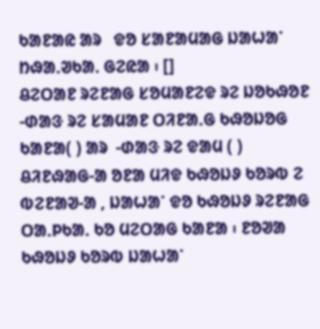ᱠᱟᱱᱟᱭ ᱟᱨ   ᱫᱚ ᱥᱟᱱᱟᱢᱟᱜ ᱡᱟᱦᱟᱸ ᱴᱷᱟᱹᱣᱠᱟᱹ ᱜᱮᱭᱟ ᱾ []
ᱪᱮᱛᱟᱱ ᱨᱮᱱᱟᱜ ᱥᱚᱢᱟᱱᱮᱫ ᱨᱮ ᱡᱚᱠᱷᱚᱱ  -ᱰᱟᱝ ᱨᱮ ᱥᱟᱢᱟᱱ ᱛᱤᱱᱟᱹᱜ ᱠᱷᱚᱡᱚᱜ ᱠᱟᱱᱟ( ) ᱟᱨ  -ᱰᱟᱝ ᱨᱮ ᱫᱟᱢ ( ) ᱪᱤᱱᱷᱟᱜ-ᱟ ᱚᱱᱟ ᱢᱤᱫ ᱠᱷᱚᱡᱽ ᱠᱚᱨᱵ ᱮ ᱵᱮᱱᱟᱣ-ᱟ , ᱡᱟᱦᱟᱸ ᱫᱚ ᱠᱷᱚᱡᱽ ᱨᱮᱱᱟᱜ ᱛᱟᱹᱞᱠᱟᱹ ᱠᱚ ᱢᱮᱛᱟᱜ ᱠᱟᱱᱟ ᱾ ᱱᱚᱣᱟ ᱠᱷᱚᱡᱽ ᱠᱚᱨᱵ ᱡᱟᱦᱟᱸ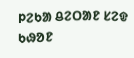ᱞᱮᱠᱟ ᱪᱮᱛᱟᱱ ᱥᱮᱫ ᱠᱷᱚᱱ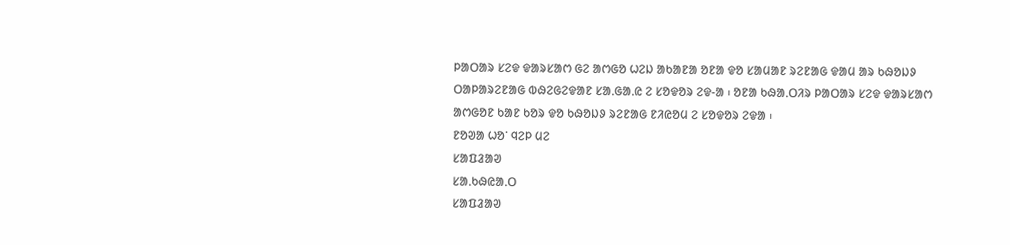ᱞᱟᱛᱟᱨ ᱥᱮᱫ ᱫᱟᱨᱥᱟᱬ ᱜᱮ ᱟᱬᱜᱚ ᱦᱮᱡ ᱟᱠᱟᱱᱟ ᱚᱱᱟ ᱫᱚ ᱥᱟᱢᱟᱱ ᱨᱮᱱᱟᱜ ᱫᱟᱢ ᱟᱨ ᱠᱷᱚᱡᱽ ᱛᱟᱞᱟᱨᱮᱱᱟᱜ ᱵᱷᱮᱜᱮᱫᱟᱱ ᱥᱟᱹᱜᱟᱹᱭ ᱮ ᱥᱚᱫᱚᱨ ᱮᱫ-ᱟ ᱾ ᱚᱱᱟ ᱠᱷᱟᱹᱛᱤᱨ ᱞᱟᱛᱟᱨ ᱥᱮᱫ ᱫᱟᱨᱥᱟᱬ ᱟᱬᱜᱚᱱ ᱠᱟᱱ ᱠᱚᱨ ᱫᱚ ᱠᱷᱚᱡᱽ ᱨᱮᱱᱟᱜ ᱱᱤᱭᱚᱢ ᱮ ᱥᱚᱫᱚᱨ ᱮᱫᱟ ᱾
ᱱᱚᱣᱟ ᱦᱚᱸ ᱧᱮᱞ ᱢᱮ
ᱥᱟᱯᱲᱟᱣ
ᱥᱟᱹᱠᱷᱭᱟᱹᱛ
ᱥᱟᱯᱲᱟᱣ